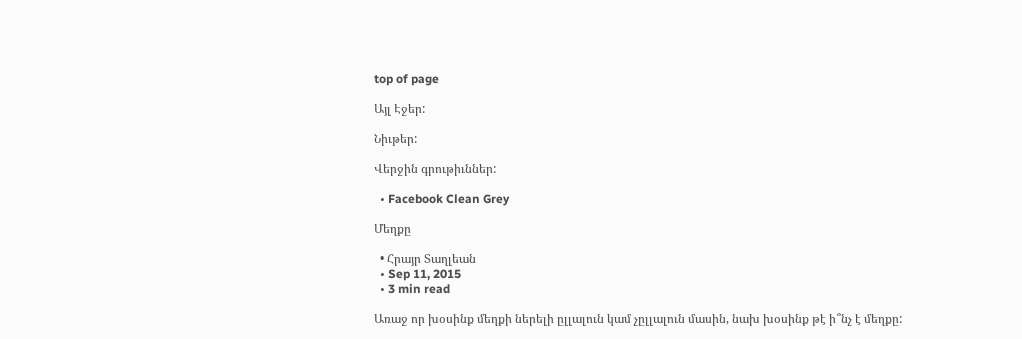top of page

Այլ Էջեր:

Նիւթեր:

Վերջին գրութիւններ:

  • Facebook Clean Grey

Մեղքը

  • Հրայր Տաղլեան
  • Sep 11, 2015
  • 3 min read

Առաջ որ խօսինք մեղքի ներելի ըլլալուն կամ չըլլալուն մասին, նախ խօսինք թէ ի՞նչ է մեղքը: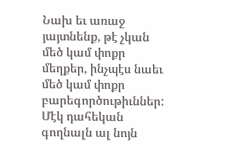Նախ եւ առաջ յայտնենք, թէ չկան մեծ կամ փոքր մեղքեր, ինչպէս նաեւ մեծ կամ փոքր բարեգործութիւններ: Մէկ դահեկան գողնալն ալ նոյն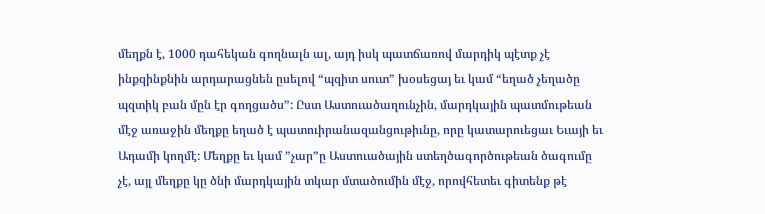մեղքն է, 1000 դահեկան գողնալն ալ, այդ իսկ պատճառով մարդիկ պէտք չէ ինքզինքնին արդարացնեն ըսելով “պզիտ սուտ” խօսեցայ եւ կամ “եղած չեղածը պզտիկ բան մըն էր գողցածս”: Ըստ Աստուածաղունչին, մարդկային պատմութեան մէջ առաջին մեղքը եղած է պատուիրանազանցութիւնը, որը կատարուեցաւ Եւայի եւ Ադամի կողմէ: Մեղքը եւ կամ ”չար”ը Աստուածային ստեղծագործութեան ծագումը չէ, այլ մեղքը կը ծնի մարդկային տկար մտածումին մէջ, որովհետեւ գիտենք թէ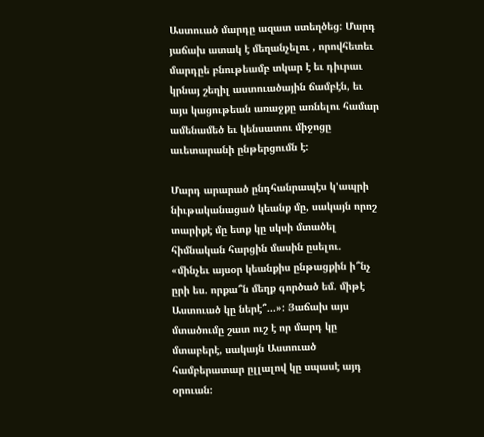Աստուած մարդը ազատ ստեղծեց: Մարդ յաճախ ատակ է մեղանչելու , որովհետեւ մարդըե բնութեամբ տկար է եւ դիւրաւ կրնայ շեղիլ աստուածային ճամբէն, եւ այս կացութեան առաջքը առնելու համար ամենամեծ եւ կենսատու միջոցը աւետարանի ընթերցումն է:

Մարդ արարած ընդհանրապէս կ'ապրի նիւթականացած կեանք մը, սակայն որոշ տարիքէ մը ետք կը սկսի մտածել հիմնական հարցին մասին ըսելու. «մինչեւ այսօր կեանքիս ընթացքին ի՞նչ ըրի ես. որքա՞ն մեղք գործած եմ. միթէ Աստուած կը ներէ՞...»: Յաճախ այս մտածումը շատ ուշ է որ մարդ կը մտաբերէ, սակայն Աստուած համբերատար ըլլալով կը սպասէ այդ օրուան: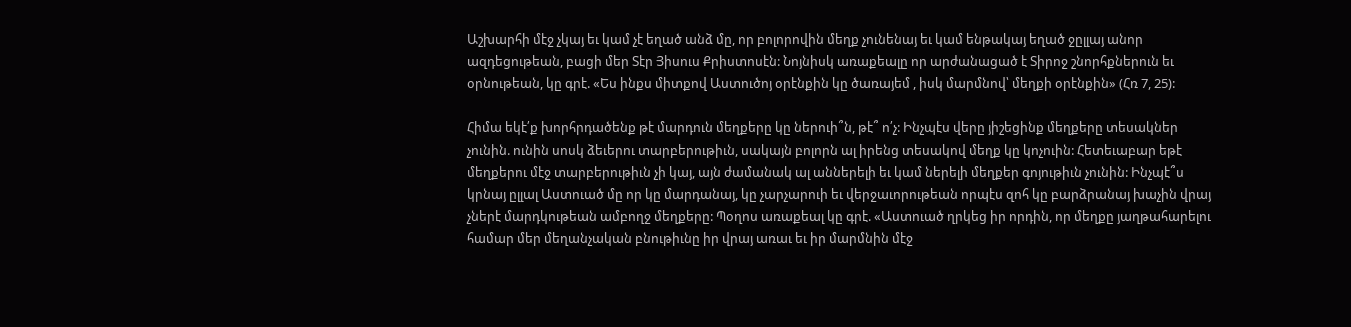Աշխարհի մէջ չկայ եւ կամ չէ եղած անձ մը, որ բոլորովին մեղք չունենայ եւ կամ ենթակայ եղած ջըլլայ անոր ազդեցութեան, բացի մեր Տէր Յիսուս Քրիստոսէն: Նոյնիսկ առաքեալը որ արժանացած է Տիրոջ շնորհքներուն եւ օրնութեան, կը գրէ. «Ես ինքս միտքով Աստուծոյ օրէնքին կը ծառայեմ , իսկ մարմնով՝ մեղքի օրէնքին» (Հռ 7, 25):

Հիմա եկէ՛ք խորհրդածենք թէ մարդուն մեղքերը կը ներուի՞ն, թէ՞ ո՛չ: Ինչպէս վերը յիշեցինք մեղքերը տեսակներ չունին. ունին սոսկ ձեւերու տարբերութիւն, սակայն բոլորն ալ իրենց տեսակով մեղք կը կոչուին: Հետեւաբար եթէ մեղքերու մէջ տարբերութիւն չի կայ, այն ժամանակ ալ աններելի եւ կամ ներելի մեղքեր գոյութիւն չունին: Ինչպէ՞ս կրնայ ըլլալ Աստուած մը որ կը մարդանայ, կը չարչարուի եւ վերջաւորութեան որպէս զոհ կը բարձրանայ խաչին վրայ չներէ մարդկութեան ամբողջ մեղքերը: Պօղոս առաքեալ կը գրէ. «Աստուած ղրկեց իր որդին, որ մեղքը յաղթահարելու համար մեր մեղանչական բնութիւնը իր վրայ առաւ եւ իր մարմնին մէջ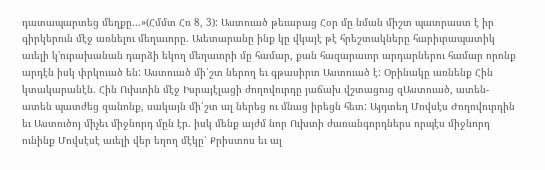դատապարտեց մեղքը...»(Հմմտ Հռ 8, 3): Աստուած թեւաբաց Հօր մը նման միշտ պատրաստ է իր գիրկերուն մէջ առնելու մեղաւորը. Աւետարանը ինք կը վկայէ թէ հրեշտակները հարիւրապատիկ աւելի կ'ուրախանան դարձի եկող մեղաւորի մը համար, քան հազարաւոր արդարներու համար որոնք արդէն իսկ փրկուած են: Աստուած մի՛շտ ներող եւ գթասիրտ Աստուած է: Օրինակը առնենք Հին կտակարանէն. Հին Ուխտին մէջ Իսրայէլացի ժողովուրդը յաճախ վշտացուց զԱստուած, ատեն-ատեն պատժեց զանոնք, սակայն մի՛շտ ալ ներեց ու մնաց իրեցն հետ: Այդտեղ Մովսէս Ժողովուրդին եւ Աստուծոյ միչեւ միջնորդ մըն էր. իսկ մենք այժմ նոր Ուխտի ժառանգորդներս որպէս միջնորդ ունինք Մովսէսէ աւելի վեր եղող մէկը՝ Քրիստոս եւ ալ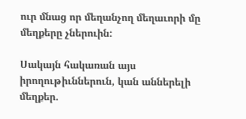ուր մնաց որ մեղանչող մեղաւորի մը մեղքերը չներուին:

Սակայն հակառան այս իրողութիւններուն, կան աններելի մեղքեր.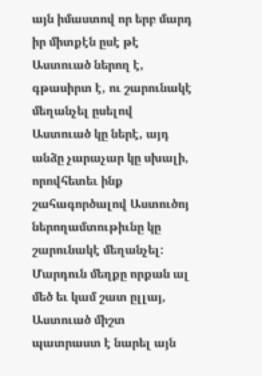այն իմաստով որ երբ մարդ իր միտքէն ըսէ թէ Աստուած ներող է, գթասիրտ է, ու շարունակէ մեղանչել ըսելով Աստուած կը ներէ, այդ անձը չարաչար կը սխալի, որովհետեւ ինք շահագործալով Աստուծոյ ներողամտութիւնը կը շարունակէ մեղանչել: Մարդուն մեղքը որքան ալ մեծ եւ կամ շատ ըլլայ, Աստուած միշտ պատրաստ է նարել այն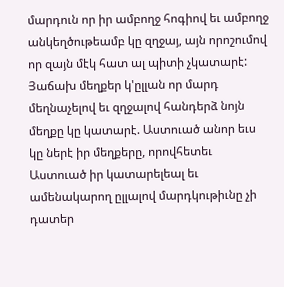մարդուն որ իր ամբողջ հոգիով եւ ամբողջ անկեղծութեամբ կը զղջայ, այն որոշումով որ զայն մէկ հատ ալ պիտի չկատարէ: Յաճախ մեղքեր կ'ըլլան որ մարդ մեղնաչելով եւ զղջալով հանդերձ նոյն մեղքը կը կատարէ. Աստուած անոր եւս կը ներէ իր մեղքերը, որովհետեւ Աստուած իր կատարելեալ եւ ամենակարող ըլլալով մարդկութիւնը չի դատեր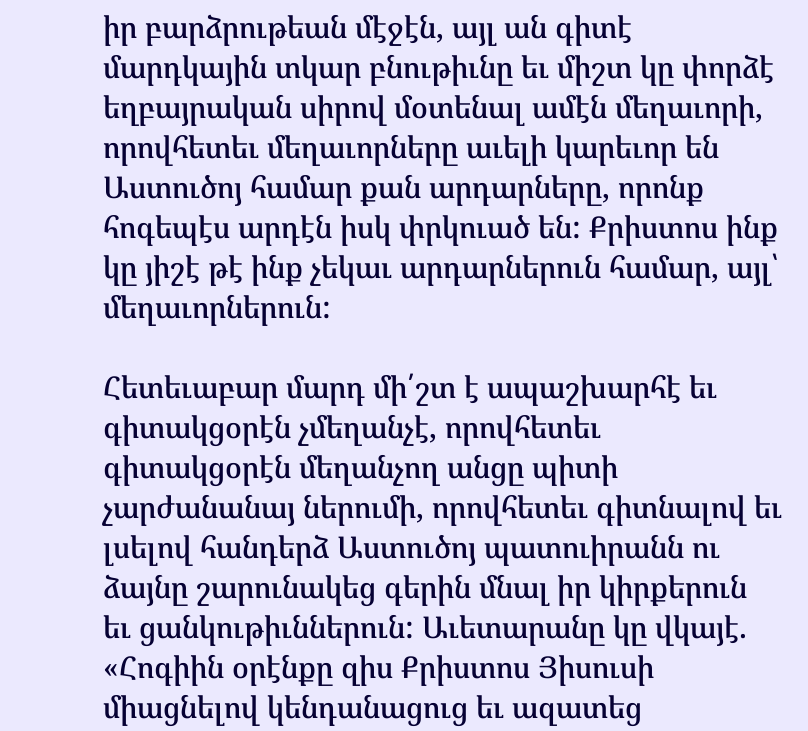իր բարձրութեան մէջէն, այլ ան գիտէ մարդկային տկար բնութիւնը եւ միշտ կը փորձէ եղբայրական սիրով մօտենալ ամէն մեղաւորի, որովհետեւ մեղաւորները աւելի կարեւոր են Աստուծոյ համար քան արդարները, որոնք հոգեպէս արդէն իսկ փրկուած են: Քրիստոս ինք կը յիշէ թէ ինք չեկաւ արդարներուն համար, այլ՝ մեղաւորներուն:

Հետեւաբար մարդ մի՛շտ է ապաշխարհէ եւ գիտակցօրէն չմեղանչէ, որովհետեւ գիտակցօրէն մեղանչող անցը պիտի չարժանանայ ներումի, որովհետեւ գիտնալով եւ լսելով հանդերձ Աստուծոյ պատուիրանն ու ձայնը շարունակեց գերին մնալ իր կիրքերուն եւ ցանկութիւններուն: Աւետարանը կը վկայէ. «Հոգիին օրէնքը զիս Քրիստոս Յիսուսի միացնելով կենդանացուց եւ ազատեց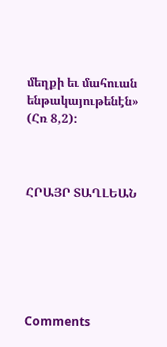մեղքի եւ մահուան ենթակայութենէն» (Հռ 8,2):



ՀՐԱՅՐ ՏԱՂԼԵԱՆ






Comments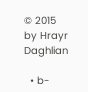© 2015 by Hrayr Daghlian

  • b-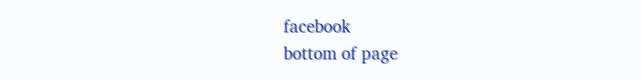facebook
bottom of page